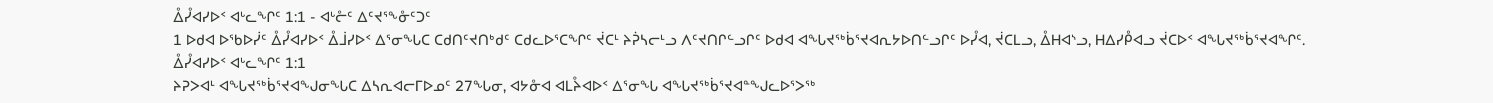ᐂᓮᐊᓯᐅᑉ ᐊᒡᓚᖏᑦ 1:1 - ᐊᒡᓔᑦ ᐃᑦᔪᕐᖕᓁᑦᑐᑦ
1 ᐅᑯᐊ ᐅᖃᐅᓰᑦ ᐂᓮᐊᓯᐅᑉ ᐂᒨᓯᐅᑉ ᐃᕐᓂᖓᑕ ᑕᑯᑎᑦᔪᑎᒃᑯᑦ ᑕᑯᓚᐅᕐᑕᖏᑦ ᔫᑕᒻ ᔨᕉᓴᓕᒻᓗ ᐱᑦᔪᑎᒋᓪᓗᒋᑦ ᐅᑯᐊ ᐊᖓᔪᖅᑳᕐᔪᐊᕆᔭᐅᑎᓪᓗᒋᑦ ᐅᓮᐊ, ᔫᑕᒪᓗ, ᐂᕼᐊᔅᓗ, ᕼᐃᓯᑬᐊᓗ ᔫᑕᐅᑉ ᐊᖓᔪᖅᑳᕐᔪᐊᖏᑦ.
ᐂᓮᐊᓯᐅᑉ ᐊᒡᓚᖏᑦ 1:1
ᔨᕈᐳᐊᒻ ᐊᖓᔪᖅᑳᕐᔪᐊᖑᓂᖓᑕ ᐃᓴᕆᐊᓕᒥᐅᓄᑦ 27ᖓᓂ, ᐊᔭᓁᐊ ᐊᒪᔧᐊᐅᑉ ᐃᕐᓂᖓ ᐊᖓᔪᖅᑳᕐᔪᐊᓐᖑᓚᐅᕐᐳᖅ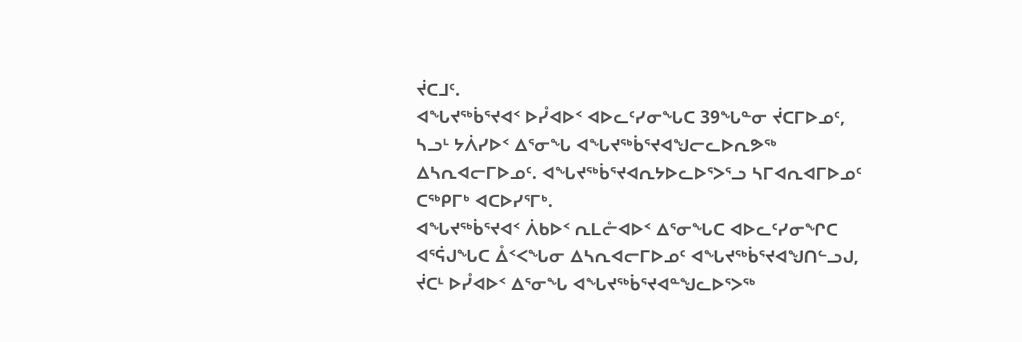ᔫᑕᒧᑦ.
ᐊᖓᔪᖅᑳᕐᔪᐊᑉ ᐅᓮᐊᐅᑉ ᐊᐅᓚᑦᓯᓂᖓᑕ 39ᖓᓐᓂ ᔫᑕᒥᐅᓄᑦ, ᓴᓗᒻ ᔭᐲᓯᐅᑉ ᐃᕐᓂᖓ ᐊᖓᔪᖅᑳᕐᔪᐊᖑᓕᓚᐅᕆᕗᖅ ᐃᓴᕆᐊᓕᒥᐅᓄᑦ. ᐊᖓᔪᖅᑳᕐᔪᐊᕆᔭᐅᓚᐅᕐᐳᕐᓗ ᓴᒥᐊᕆᐊᒥᐅᓄᑦ ᑕᖅᑭᒥᒃ ᐊᑕᐅᓯᕐᒥᒃ.
ᐊᖓᔪᖅᑳᕐᔪᐊᑉ ᐲᑲᐅᑉ ᕆᒪᓔᐊᐅᑉ ᐃᕐᓂᖓᑕ ᐊᐅᓚᑦᓯᓂᖏᑕ ᐊᕐᕌᒍᖓᑕ ᐂᑉᐸᖓᓂ ᐃᓴᕆᐊᓕᒥᐅᓄᑦ ᐊᖓᔪᖅᑳᕐᔪᐊᖑᑎᓪᓗᒍ, ᔫᑕᒻ ᐅᓮᐊᐅᑉ ᐃᕐᓂᖓ ᐊᖓᔪᖅᑳᕐᔪᐊᓐᖑᓚᐅᕐᐳᖅ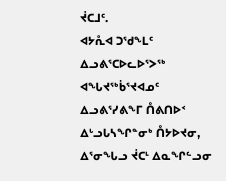ᔫᑕᒧᑦ.
ᐊᔭᕅᐊ ᑐᖁᖕᒪᑦ ᐃᓗᕕᕐᑕᐅᓚᐅᕐᐳᖅ ᐊᖓᔪᖅᑳᕐᔪᐊᓄᑦ ᐃᓗᕕᕐᓯᕕᖕᒥ ᑍᕕᑎᐅᑉ ᐃᒡᓗᒐᓴᖏᓐᓂᒃ ᑍᔭᐅᔪᓂ, ᐃᕐᓂᖓᓗ ᔫᑕᒻ ᐃᓇᖏᓪᓗᓂ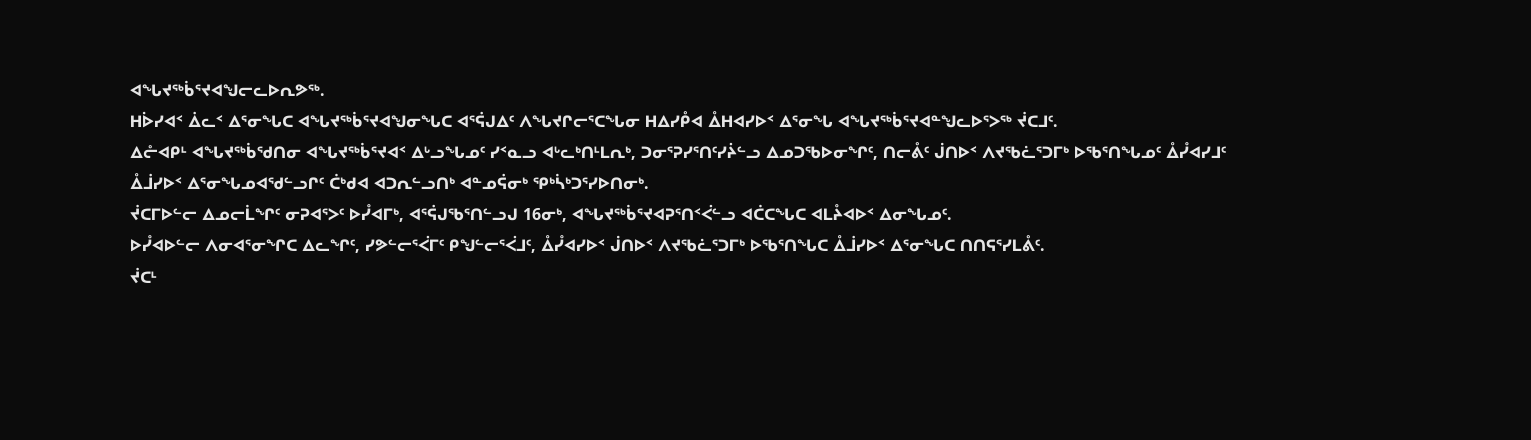ᐊᖓᔪᖅᑳᕐᔪᐊᖑᓕᓚᐅᕆᕗᖅ.
ᕼᐆᓯᐊᑉ ᐄᓚᑉ ᐃᕐᓂᖓᑕ ᐊᖓᔪᖅᑳᕐᔪᐊᖑᓂᖓᑕ ᐊᕐᕌᒍᐃᑦ ᐱᖓᔪᒋᓕᕐᑕᖓᓂ ᕼᐃᓯᑬᐊ ᐂᕼᐊᓯᐅᑉ ᐃᕐᓂᖓ ᐊᖓᔪᖅᑳᕐᔪᐊᓐᖑᓚᐅᕐᐳᖅ ᔫᑕᒧᑦ.
ᐃᓔᐊᑭᒻ ᐊᖓᔪᖅᑳᖁᑎᓂ ᐊᖓᔪᖅᑳᕐᔪᐊᑉ ᐃᒡᓗᖓᓄᑦ ᓯᑉᓇᓗ ᐊᒡᓚᒃᑎᒻᒪᕆᒃ, ᑐᓂᕐᕈᓯᕐᑎᑦᓯᔩᓪᓗ ᐃᓄᑐᖃᐅᓂᖏᑦ, ᑎᓕᕔᑦ ᒎᑎᐅᑉ ᐱᔪᖃᓛᕐᑐᒥᒃ ᐅᖃᕐᑎᖓᓄᑦ ᐂᓮᐊᓯᒧᑦ ᐂᒨᓯᐅᑉ ᐃᕐᓂᖓᓄᐊᖁᓪᓗᒋᑦ ᑖᒃᑯᐊ ᐊᑐᕆᓪᓗᑎᒃ ᐊᓐᓄᕌᓂᒃ ᕿᒃᓵᒃᑐᕐᓯᐅᑎᓂᒃ.
ᔫᑕᒥᐅᓪᓕ ᐃᓄᓕᒫᖏᑦ ᓂᕈᐊᕐᐳᑦ ᐅᓮᐊᒥᒃ, ᐊᕐᕌᒍᖃᕐᑎᓪᓗᒍ 16ᓂᒃ, ᐊᖓᔪᖅᑳᕐᔪᐊᕈᕐᑎᑉᐹᓪᓗ ᐊᑖᑕᖓᑕ ᐊᒪᔧᐊᐅᑉ ᐃᓂᖓᓄᑦ.
ᐅᓮᐊᐅᓪᓕ ᐱᓂᐊᕐᓂᖏᑕ ᐃᓚᖏᑦ, ᓯᕗᓪᓕᕐᐹᒥᑦ ᑭᖑᓪᓕᕐᐹᒧᑦ, ᐂᓮᐊᓯᐅᑉ ᒎᑎᐅᑉ ᐱᔪᖃᓛᕐᑐᒥᒃ ᐅᖃᕐᑎᖓᑕ ᐂᒨᓯᐅᑉ ᐃᕐᓂᖓᑕ ᑎᑎᕋᕐᓯᒪᕔᑦ.
ᔫᑕᒻ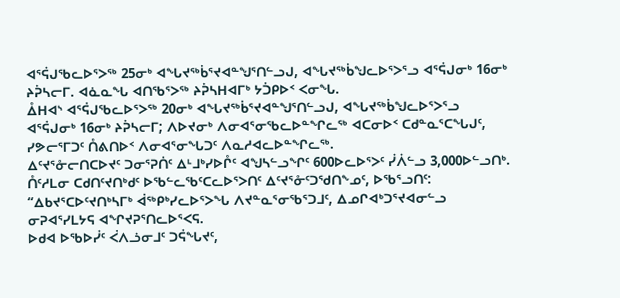ᐊᕐᕌᒍᖃᓚᐅᕐᐳᖅ 25ᓂᒃ ᐊᖓᔪᖅᑳᕐᔪᐊᓐᖑᕐᑎᓪᓗᒍ, ᐊᖓᔪᖅᑳᖑᓚᐅᕐᐳᕐᓗ ᐊᕐᕌᒍᓂᒃ 16ᓂᒃ ᔨᕉᓴᓕᒥ. ᐊᓈᓇᖓ ᐊᑎᖃᕐᐳᖅ ᔨᕉᓴᕼᐊᒥᒃ ᔭᑑᑭᐅᑉ ᐸᓂᖓ.
ᐂᕼᐊᔅ ᐊᕐᕌᒍᖃᓚᐅᕐᐳᖅ 20ᓂᒃ ᐊᖓᔪᖅᑳᕐᔪᐊᓐᖑᕐᑎᓪᓗᒍ, ᐊᖓᔪᖅᑳᖑᓚᐅᕐᐳᕐᓗ ᐊᕐᕌᒍᓂᒃ 16ᓂᒃ ᔨᕉᓴᓕᒥ; ᐱᐅᔪᓂᒃ ᐱᓂᐊᕐᓂᖃᓚᐅᓐᖏᓚᖅ ᐊᑕᓂᐅᑉ ᑕᑯᓐᓇᕐᑕᖓᒍᑦ, ᓯᕗᓕᕐᒥᑐᑦ ᑍᕕᑎᐅᑉ ᐱᓂᐊᕐᓂᖓᑐᑦ ᐱᓇᓱᐊᓚᐅᓐᖏᓚᖅ.
ᐃᑦᔪᕐᓁᓕᑎᑕᐅᔪᑦ ᑐᓂᕐᕈᑏᑦ ᐃᒻᒧᒃᓯᐅᒊᑦ ᐊᖑᓴᓪᓗᖏᑦ 600ᐅᓚᐅᕐᐳᑦ ᓰᐲᓪᓗ 3,000ᐅᓪᓗᑎᒃ.
ᑍᑦᓱᒪᓂ ᑕᑯᑎᑦᔪᑎᒃᑯᑦ ᐅᖃᓪᓚᖃᑦᑕᓚᐅᕐᐳᑎᑦ ᐃᑦᔪᕐᓁᑦᑐᖁᑎᖕᓄᑦ, ᐅᖃᕐᓗᑎᑦ: “ᐃᑲᔪᕐᑕᐅᑦᔪᑎᒃᓴᒥᒃ ᐋᖅᑭᒃᓯᓚᐅᕐᐳᖓ ᐱᔪᓐᓇᕐᓂᖃᕐᑐᒧᑦ, ᐃᓄᒋᐊᒃᑐᕐᔪᐊᓂᓪᓗ ᓂᕈᐊᕐᓯᒪᔭᕋ ᐊᖏᔪᕈᕐᑎᓚᐅᕐᐸᕋ.
ᐅᑯᐊ ᐅᖃᐅᓰᑦ ᐹᐱᓘᓂᒧᑦ ᑐᕌᖓᔪᑦ,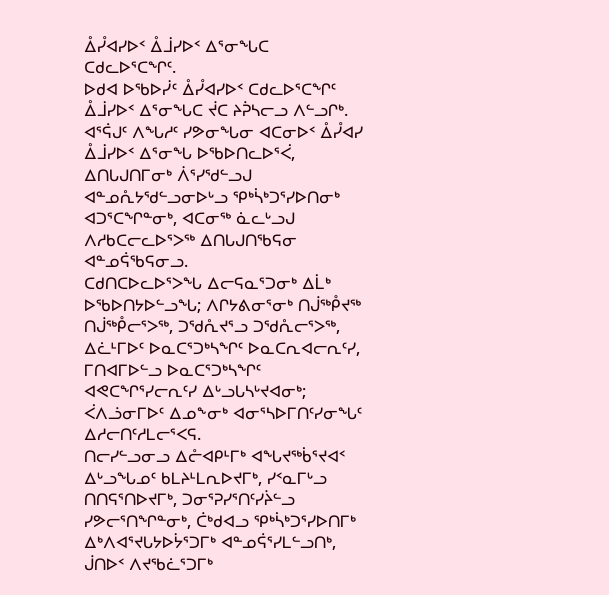ᐂᓮᐊᓯᐅᑉ ᐂᒨᓯᐅᑉ ᐃᕐᓂᖓᑕ ᑕᑯᓚᐅᕐᑕᖏᑦ.
ᐅᑯᐊ ᐅᖃᐅᓰᑦ ᐂᓮᐊᓯᐅᑉ ᑕᑯᓚᐅᕐᑕᖏᑦ ᐂᒨᓯᐅᑉ ᐃᕐᓂᖓᑕ ᔫᑕ ᔨᕉᓴᓕᓗ ᐱᓪᓗᒋᒃ.
ᐊᕐᕌᒍᑦ ᐱᖓᓱᑦ ᓯᕗᓂᖓᓂ ᐊᑕᓂᐅᑉ ᐂᓮᐊᓯ ᐂᒨᓯᐅᑉ ᐃᕐᓂᖓ ᐅᖃᐅᑎᓚᐅᕐᐹ, ᐃᑎᒐᒍᑎᒥᓂᒃ ᐲᕐᓯᖁᓪᓗᒍ ᐊᓐᓄᕅᔭᖁᓪᓗᓂᐅᒡᓗ ᕿᒃᓵᒃᑐᕐᓯᐅᑎᓂᒃ ᐊᑐᕐᑕᖏᓐᓂᒃ, ᐊᑕᓂᖅ ᓈᓚᒡᓗᒍ ᐱᓱᑲᑕᓕᓚᐅᕐᐳᖅ ᐃᑎᒐᒍᑎᖃᕋᓂ ᐊᓐᓄᕌᖃᕋᓂᓗ.
ᑕᑯᑎᑕᐅᓚᐅᕐᐳᖓ ᐃᓕᕋᓇᕐᑐᓂᒃ ᐃᒫᒃ ᐅᖃᐅᑎᔭᐅᓪᓗᖓ; ᐱᒋᔭᕕᓂᕐᓂᒃ ᑎᒎᖅᑬᔪᖅ ᑎᒎᖅᑬᓕᕐᐳᖅ, ᑐᖁᕅᔪᕐᓗ ᑐᖁᕅᓕᕐᐳᖅ, ᐃᓛᒻᒥᐅᑦ ᐅᓇᑕᕐᑐᒃᓴᖏᑦ ᐅᓇᑕᕆᐊᓕᕆᑦᓯ, ᒥᑎᐊᒥᐅᓪᓗ ᐅᓇᑕᕐᑐᒃᓴᖏᑦ ᐊᕙᑕᖏᕐᓯᓕᕆᑦᓯ ᐃᒡᓗᒐᓴᒡᔪᐊᓂᒃ; ᐹᐱᓘᓂᒥᐅᑦ ᐃᓄᖕᓂᒃ ᐊᓂᕐᓴᐅᒥᑎᑦᓯᓂᖓᑦ ᐃᓱᓕᑎᑦᓱᒪᓕᕐᐸᕋ.
ᑎᓕᓯᓪᓗᓂᓗ ᐃᓔᐊᑭᒻᒥᒃ ᐊᖓᔪᖅᑳᕐᔪᐊᑉ ᐃᒡᓗᖓᓄᑦ ᑲᒪᔨᒻᒪᕆᐅᔪᒥᒃ, ᓯᑉᓇᒥᒡᓗ ᑎᑎᕋᕐᑎᐅᔪᒥᒃ, ᑐᓂᕐᕈᓯᕐᑎᑦᓯᔩᓪᓗ ᓯᕗᓕᕐᑎᖏᓐᓂᒃ, ᑖᒃᑯᐊᓗ ᕿᒃᓵᒃᑐᕐᓯᐅᑎᒥᒃ ᐃᒃᐱᐊᕐᔪᒐᔭᐅᔮᕐᑐᒥᒃ ᐊᓐᓄᕌᕐᓯᒪᓪᓗᑎᒃ, ᒎᑎᐅᑉ ᐱᔪᖃᓛᕐᑐᒥᒃ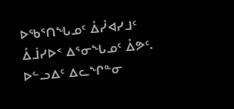ᐅᖃᕐᑎᖓᓄᑦ ᐂᓮᐊᓯᒧᑦ ᐂᒨᓯᐅᑉ ᐃᕐᓂᖓᓄᑦ ᐂᕗᑦ.
ᐅᓪᓗᐃᑦ ᐃᓚᖏᓐᓂ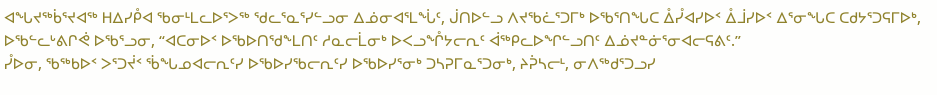ᐊᖓᔪᖅᑳᕐᔪᐊᖅ ᕼᐃᓯᑬᐊ ᖃᓂᒻᒪᓚᐅᕐᐳᖅ ᖁᓚᕐᓇᕐᓯᓪᓗᓂ ᐃᓅᓂᐊᕐᒪᖔᑦ, ᒎᑎᐅᓪᓗ ᐱᔪᖃᓛᕐᑐᒥᒃ ᐅᖃᕐᑎᖓᑕ ᐂᓮᐊᓯᐅᑉ ᐂᒨᓯᐅᑉ ᐃᕐᓂᖓᑕ ᑕᑯᔭᕐᑐᕋᒥᐅᒃ, ᐅᖃᓪᓚᒡᕕᒋᕚ ᐅᖃᕐᓗᓂ, “ᐊᑕᓂᐅᑉ ᐅᖃᐅᑎᖁᖕᒪᑎᑦ ᓱᓇᓕᒫᓂᒃ ᐅᐸᓗᖎᔭᓕᕆᑦ ᐋᖅᑭᓚᐅᖏᓪᓗᑎᑦ ᐃᓅᔪᓐᓃᕐᓂᐊᓕᕋᕕᑦ.”
ᓮᐅᓂ, ᖃᖅᑲᐅᑉ ᐳᕐᑐᔫᑉ ᖄᖓᓄᐊᓕᕆᑦᓯ ᐅᖃᐅᓯᖃᓕᕆᑦᓯ ᐅᖃᐅᓯᕐᓂᒃ ᑐᓴᕈᒥᓇᕐᑐᓂᒃ, ᔨᕉᓴᓕᒻ, ᓂᐱᖅᑯᕐᑐᓗᓯ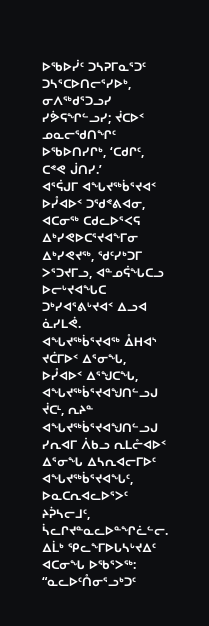ᐅᖃᐅᓰᑦ ᑐᓴᕈᒥᓇᕐᑐᑦ ᑐᓴᕐᑕᐅᑎᓕᕐᓯᐅᒃ, ᓂᐱᖅᑯᕐᑐᓗᓯ ᓯᕘᕋᖏᓪᓗᓯ; ᔫᑕᐅᑉ ᓄᓇᓕᖁᑎᖏᑦ ᐅᖃᐅᑎᓯᒋᒃ, ‘ᑕᑯᒋᑦ, ᑕᕝᕙ ᒎᑎᓯ.’
ᐊᕐᕌᒍᒥ ᐊᖓᔪᖅᑳᕐᔪᐊᑉ ᐅᓮᐊᐅᑉ ᑐᖁᕝᕕᐊᓂ, ᐊᑕᓂᖅ ᑕᑯᓚᐅᕐᐸᕋ ᐃᒃᓯᕙᐅᑕᕐᔪᐊᖕᒥᓂ ᐃᒃᓯᕙᔪᖅ, ᖁᑦᓯᒃᑐᒥ ᐳᕐᑐᔪᒥᓗ, ᐊᓐᓄᕌᖓᑕᓗ ᐅᓕᒡᔪᐊᖓᑕ ᑐᒃᓯᐊᕐᕕᒡᔪᐊᑉ ᐃᓗᐊ ᓈᓯᒪᕚ.
ᐊᖓᔪᖅᑳᕐᔪᐊᖅ ᐂᕼᐊᔅ ᔪᑖᒥᐅᑉ ᐃᕐᓂᖓ, ᐅᓮᐊᐅᑉ ᐃᕐᖑᑕᖓ, ᐊᖓᔪᖅᑳᕐᔪᐊᖑᑎᓪᓗᒍ ᔫᑕᒻ, ᕆᔨᓐ ᐊᖓᔪᖅᑳᕐᔪᐊᖑᑎᓪᓗᒍ ᓯᕆᐊᒥ ᐲᑲᓗ ᕆᒪᓔᐊᐅᑉ ᐃᕐᓂᖓ ᐃᓴᕆᐊᓕᒥᐅᑦ ᐊᖓᔪᖅᑳᕐᔪᐊᖓᑦ, ᐅᓇᑕᕆᐊᓚᐅᕐᐳᑦ ᔨᕉᓴᓕᒧᑦ, ᓵᓚᒋᔪᓐᓇᓚᐅᓐᖏᓛᓪᓕ.
ᐃᒫᒃ ᕿᓚᖕᒥᐅᒐᓴᒡᔪᐃᑦ ᐊᑕᓂᖓ ᐅᖃᕐᐳᖅ: “ᓇᓚᐅᑦᑍᓂᕐᓗᒃᑐᑦ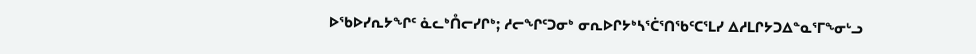ᐅᖃᐅᓯᕆᔭᖏᑦ ᓈᓚᒃᑍᓕᓯᒋᒃ; ᓱᓕᖏᑦᑐᓂᒃ ᓂᕆᐅᒋᔭᒃᓴᕐᑖᕐᑎᖃᑦᑕᕐᒪᓯ ᐃᓱᒪᒋᔭᑐᐃᓐᓇᕐᒥᖕᓂᒡᓗ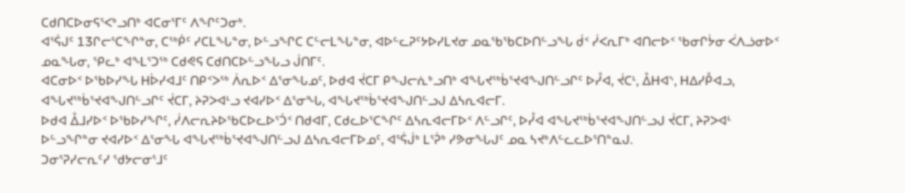ᑕᑯᑎᑕᐅᓂᕋᕐᐸᒃᓗᑎᒃ ᐊᑕᓂᕐᒥᑦ ᐱᖏᑦᑐᓂᒃ.
ᐊᕐᕌᒍᑦ 13ᒋᓕᕐᑕᖏᓐᓂ, ᑕᖅᑮᑦ ᓯᑕᒪᖓᓐᓂ, ᐅᓪᓗᖏᑕ ᑕᓪᓕᒪᖓᓐᓂ, ᐊᐅᓪᓚᕈᑦᔭᐅᓯᒪᔪᓂ ᓄᓇᖃᖃᑕᐅᑎᓪᓗᖓ ᑰᑉ ᓰᐸᕆᒥᒃ ᐊᑎᓕᐅᑉ ᖃᓂᒋᔮᓂ ᐹᐱᓘᓂᐅᑉ ᓄᓇᖓᓂ, ᕿᓚᒃ ᐊᖕᒪᕐᑐᖅ ᑕᑯᕙᕋ ᑕᑯᑎᑕᐅᓪᓗᖓᓗ ᒎᑎᒥᑦ.
ᐊᑕᓂᐅᑉ ᐅᖃᐅᓯᖓ ᕼᐆᓯᐊᒧᑦ ᑎᑭᑉᐳᖅ ᐲᕆᐅᑉ ᐃᕐᓂᖓᓄᑦ, ᐅᑯᐊ ᔫᑕᒥ ᑭᖑᓕᕇᒃᓗᑎᒃ ᐊᖓᔪᖅᑳᕐᔪᐊᖑᑎᓪᓗᒋᑦ ᐅᓮᐊ, ᔫᑕᒻ, ᐂᕼᐊᔅ, ᕼᐃᓯᑬᐊᓗ, ᐊᖓᔪᖅᑳᕐᔪᐊᖑᑎᓪᓗᒋᑦ ᔫᑕᒥ, ᔨᕈᐳᐊᒻᓗ ᔪᐊᓯᐅᑉ ᐃᕐᓂᖓ, ᐊᖓᔪᖅᑳᕐᔪᐊᖑᑎᓪᓗᒍ ᐃᓴᕆᐊᓕᒥ.
ᐅᑯᐊ ᐂᒧᓯᐅᑉ ᐅᖃᐅᓯᖏᑦ, ᓰᐱᓕᕆᔨᐅᖃᑕᐅᓚᐅᕐᑑᑉ ᑎᑯᐊᒥ, ᑕᑯᓚᐅᕐᑕᖏᑦ ᐃᓴᕆᐊᓕᒥᐅᑉ ᐱᓪᓗᒋᑦ, ᐅᓮᐊ ᐊᖓᔪᖅᑳᕐᔪᐊᖑᑎᓪᓗᒍ ᔫᑕᒥ, ᔨᕈᐳᐊᒻ ᐅᓪᓗᖏᓐᓂ ᔪᐊᓯᐅᑉ ᐃᕐᓂᖓ ᐊᖓᔪᖅᑳᕐᔪᐊᖑᑎᓪᓗᒍ ᐃᓴᕆᐊᓕᒥᐅᓄᑦ, ᐊᕐᕌᒎᒃ ᒪᕐᕉᒃ ᓯᕗᓂᖓᒍᑦ ᓄᓇ ᓴᔪᒃᐱᓪᓚᓚᐅᕐᑎᓐᓇᒍ.
ᑐᓂᕐᕈᓯᓕᕆᑦᓯ ᖁᔭᓕᓂᕐᒧᑦ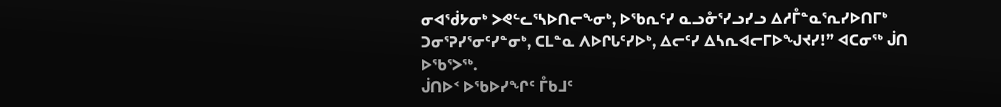ᓂᐊᖂᔭᓂᒃ ᐳᕙᓪᓚᕐᓴᐅᑎᓕᖕᓂᒃ, ᐅᖃᕆᑦᓯ ᓇᓗᓁᕐᓯᓗᓯᓗ ᐃᓱᒤᓐᓇᕐᕆᓯᐅᑎᒥᒃ ᑐᓂᕐᕈᓯᕐᓂᑦᓯᓐᓂᒃ, ᑕᒪᓐᓇ ᐱᐅᒋᒐᑦᓯᐅᒃ, ᐃᓕᑦᓯ ᐃᓴᕆᐊᓕᒥᐅᖑᔪᓯ!” ᐊᑕᓂᖅ ᒎᑎ ᐅᖃᕐᐳᖅ.
ᒎᑎᐅᑉ ᐅᖃᐅᓯᖏᑦ ᒤᑲᒧᑦ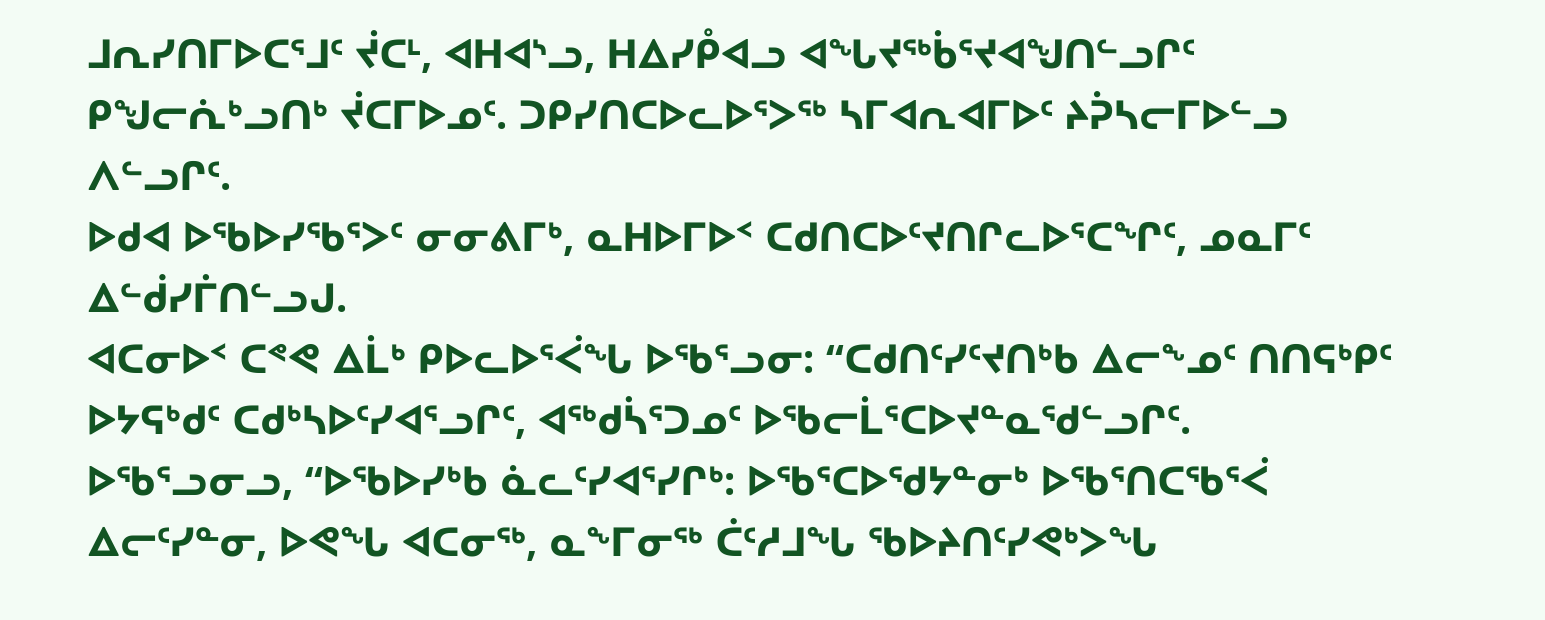ᒧᕆᓯᑎᒥᐅᑕᕐᒧᑦ ᔫᑕᒻ, ᐊᕼᐊᔅᓗ, ᕼᐃᓯᑬᐊᓗ ᐊᖓᔪᖅᑳᕐᔪᐊᖑᑎᓪᓗᒋᑦ ᑭᖑᓕᕇᒃᓗᑎᒃ ᔫᑕᒥᐅᓄᑦ. ᑐᑭᓯᑎᑕᐅᓚᐅᕐᐳᖅ ᓴᒥᐊᕆᐊᒥᐅᑦ ᔨᕉᓴᓕᒥᐅᓪᓗ ᐱᓪᓗᒋᑦ.
ᐅᑯᐊ ᐅᖃᐅᓯᖃᕐᐳᑦ ᓂᓂᕕᒥᒃ, ᓇᕼᐅᒥᐅᑉ ᑕᑯᑎᑕᐅᑦᔪᑎᒋᓚᐅᕐᑕᖏᑦ, ᓄᓇᒥᑦ ᐃᓪᑰᓯᒦᑎᓪᓗᒍ.
ᐊᑕᓂᐅᑉ ᑕᕝᕙ ᐃᒫᒃ ᑭᐅᓚᐅᕐᐹᖓ ᐅᖃᕐᓗᓂ: “ᑕᑯᑎᑦᓯᑦᔪᑎᒃᑲ ᐃᓕᖕᓄᑦ ᑎᑎᕋᒃᑭᑦ ᐅᔭᕋᒃᑯᑦ ᑕᑯᒃᓴᐅᑦᓯᐊᕐᓗᒋᑦ, ᐊᖅᑯᓵᕐᑐᓄᑦ ᐅᖃᓕᒫᕐᑕᐅᔪᓐᓇᖁᓪᓗᒋᑦ.
ᐅᖃᕐᓗᓂᓗ, “ᐅᖃᐅᓯᒃᑲ ᓈᓚᑦᓯᐊᕐᓯᒋᒃ: ᐅᖃᕐᑕᐅᖁᔭᓐᓂᒃ ᐅᖃᕐᑎᑕᖃᕐᐹ ᐃᓕᑦᓯᓐᓂ, ᐅᕙᖓ ᐊᑕᓂᖅ, ᓇᖕᒥᓂᖅ ᑖᑦᓱᒧᖓ ᖃᐅᔨᑎᑦᓯᕙᒃᐳᖓ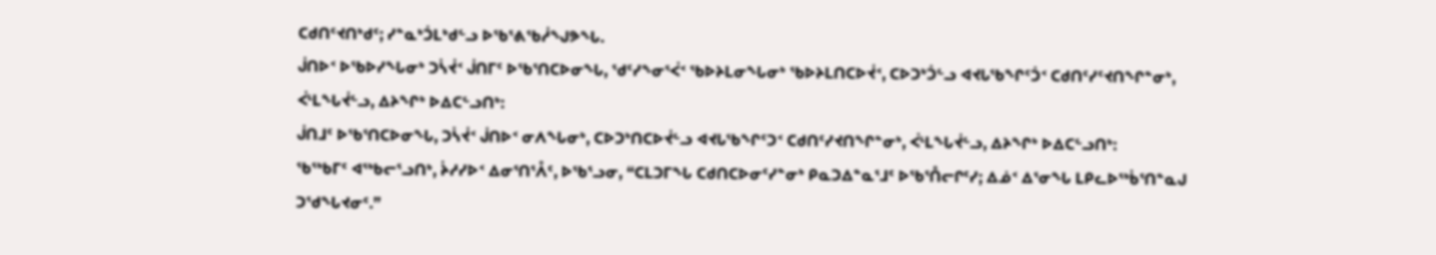ᑕᑯᑎᑦᔪᑎᒃᑯᑦ; ᓯᓐᓇᒃᑑᒪᒃᑯᓪᓗ ᐅᖃᕐᕕᖃᓲᖑᕗᖓ.
ᒎᑎᐅᑉ ᐅᖃᐅᓯᖓᓂᒃ ᑐᓵᔫᑉ ᒎᑎᒥᑦ ᐅᖃᕐᑎᑕᐅᓂᖓ, ᖁᑦᓯᖕᓂᕐᐹᑉ ᖃᐅᔨᒪᓂᖓᓂᒃ ᖃᐅᔨᒪᑎᑕᐅᔫᑉ, ᑕᐅᑐᒃᑑᓪᓗ ᐊᔪᒐᖃᖏᑦᑑᑉ ᑕᑯᑎᑦᓯᑦᔪᑎᖏᓐᓂᒃ, ᐹᒻᒪᖓᔫᓪᓗ, ᐃᔨᖏᒃ ᐅᐃᑕᓪᓗᑎᒃ:
ᒎᑎᒧᑦ ᐅᖃᕐᑎᑕᐅᓂᖓ, ᑐᓵᔫᑉ ᒎᑎᐅᑉ ᓂᐱᖓᓂᒃ, ᑕᐅᑐᒃᑎᑕᐅᔫᓪᓗ ᐊᔪᒐᖃᖏᑦᑐᑉ ᑕᑯᑎᑦᓯᔪᑎᖏᓐᓂᒃ, ᐹᒻᒪᖓᔫᓪᓗ, ᐃᔨᖏᒃ ᐅᐃᑕᓪᓗᑎᒃ:
ᖃᖅᑲᒥᑦ ᐊᖅᑲᓕᕐᓗᑎᒃ, ᔩᓱᓯᐅᑉ ᐃᓂᕐᑎᕐᐰᑦ, ᐅᖃᕐᓗᓂ, “ᑕᒪᑐᒥᖓ ᑕᑯᑎᑕᐅᓂᑦᓯᓐᓂᒃ ᑭᓇᑐᐃᓐᓇᕐᒧᑦ ᐅᖃᕐᑍᓕᒋᑦᓯ; ᐃᓅᑉ ᐃᕐᓂᖓ ᒪᑭᓚᐅᖅᑳᕐᑎᓐᓇᒍ ᑐᖁᖓᔪᓂᑦ.”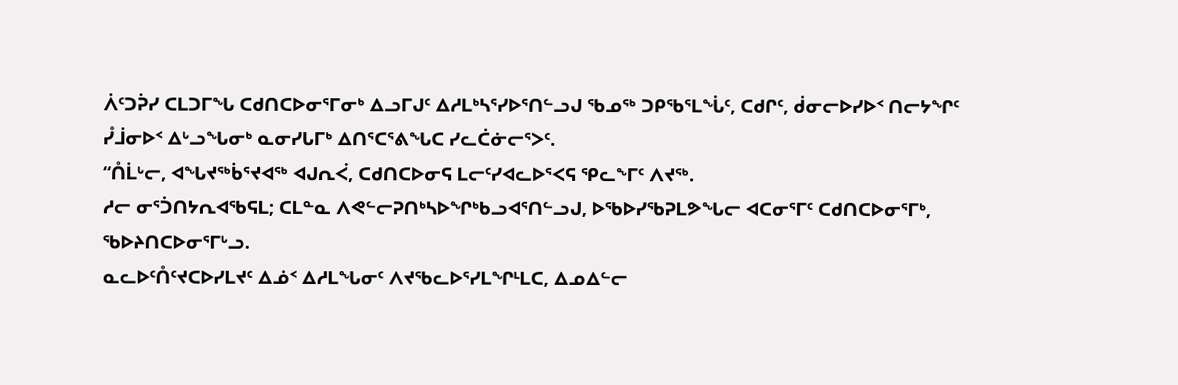ᐲᑦᑐᕉᓯ ᑕᒪᑐᒥᖓ ᑕᑯᑎᑕᐅᓂᕐᒥᓂᒃ ᐃᓗᒥᒍᑦ ᐃᓱᒪᒃᓴᕐᓯᐅᕐᑎᓪᓗᒍ ᖃᓄᖅ ᑐᑭᖃᕐᒪᖔᑦ, ᑕᑯᒋᑦ, ᑰᓂᓕᐅᓯᐅᑉ ᑎᓕᔭᖏᑦ ᓮᒨᓂᐅᑉ ᐃᒡᓗᖓᓂᒃ ᓇᓂᓯᒐᒥᒃ ᐃᑎᕐᑕᕐᕕᖓᑕ ᓯᓚᑖᓃᓕᕐᐳᑦ.
“ᑍᒫᒡᓕ, ᐊᖓᔪᖅᑳᕐᔪᐊᖅ ᐊᒍᕆᐹ, ᑕᑯᑎᑕᐅᓂᕋ ᒪᓕᑦᓯᐊᓚᐅᕐᐸᕋ ᕿᓚᖕᒥᑦ ᐱᔪᖅ.
ᓱᓕ ᓂᕐᑑᑎᔭᕆᐊᖃᕋᒪ; ᑕᒪᓐᓇ ᐱᕙᓪᓕᕈᑎᒃᓴᐅᖏᒃᑲᓗᐊᕐᑎᓪᓗᒍ, ᐅᖃᐅᓯᖃᕈᒪᕗᖓᓕ ᐊᑕᓂᕐᒥᑦ ᑕᑯᑎᑕᐅᓂᕐᒥᒃ, ᖃᐅᔨᑎᑕᐅᓂᕐᒥᒡᓗ.
ᓇᓚᐅᑦᑍᑦᔪᑕᐅᓯᒪᔪᑦ ᐃᓅᑉ ᐃᓱᒪᖓᓂᑦ ᐱᔪᖃᓚᐅᕐᓯᒪᖏᒻᒪᑕ, ᐃᓄᐃᓪᓕ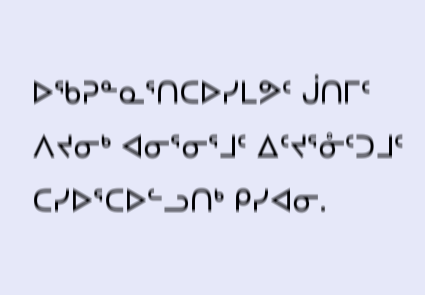ᐅᖃᕈᓐᓇᕐᑎᑕᐅᓯᒪᕗᑦ ᒎᑎᒥᑦ ᐱᔪᓂᒃ ᐊᓂᕐᓂᕐᒧᑦ ᐃᑦᔪᕐᓁᑦᑐᒧᑦ ᑕᓯᐅᕐᑕᐅᓪᓗᑎᒃ ᑭᓯᐊᓂ.